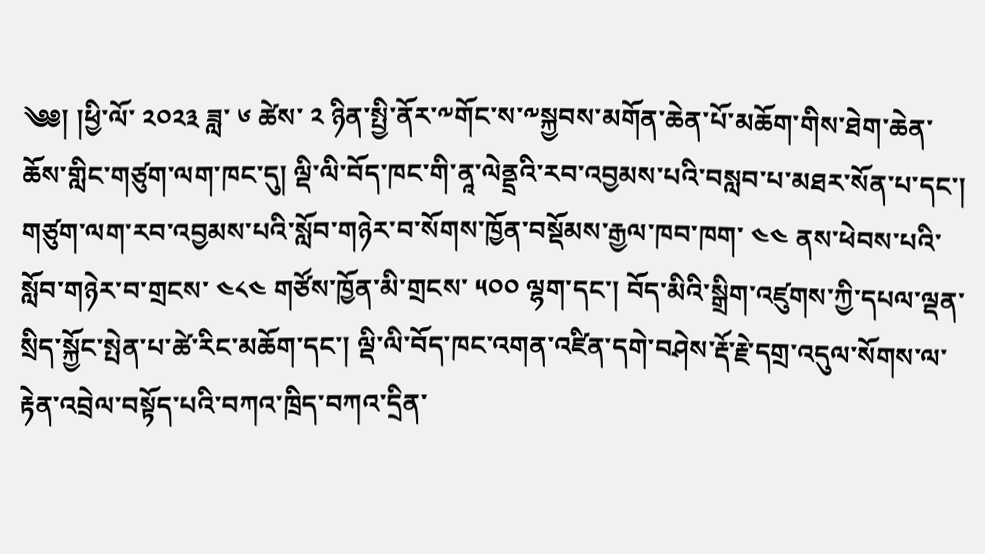༄༅། །ཕྱི་ལོ་ ༢༠༢༣ ཟླ་ ༦ ཚེས་ ༢ ཉིན་སྤྱི་ནོར་༸གོང་ས་༸སྐྱབས་མགོན་ཆེན་པོ་མཆོག་གིས་ཐེག་ཆེན་ཆོས་གླིང་གཙུག་ལག་ཁང་དུ། ལྡི་ལི་བོད་ཁང་གི་ནཱ་ལེནྡྲའི་རབ་འབྱམས་པའི་བསླབ་པ་མཐར་སོན་པ་དང་། གཙུག་ལག་རབ་འབྱམས་པའི་སློབ་གཉེར་བ་སོགས་ཁྱོན་བསྡོམས་རྒྱལ་ཁབ་ཁག་ ༤༤ ནས་ཕེབས་པའི་སློབ་གཉེར་བ་གྲངས་ ༤༨༤ གཙོས་ཁྱོན་མི་གྲངས་ ༥༠༠ ལྷག་དང་། བོད་མིའི་སྒྲིག་འཛུགས་ཀྱི་དཔལ་ལྡན་སྲིད་སྐྱོང་སྤེན་པ་ཚེ་རིང་མཆོག་དང་། ལྡི་ལི་བོད་ཁང་འགན་འཛིན་དགེ་བཤེས་རྡོ་རྗེ་དགྲ་འདུལ་སོགས་ལ་རྟེན་འབྲེལ་བསྟོད་པའི་བཀའ་ཁྲིད་བཀའ་དྲིན་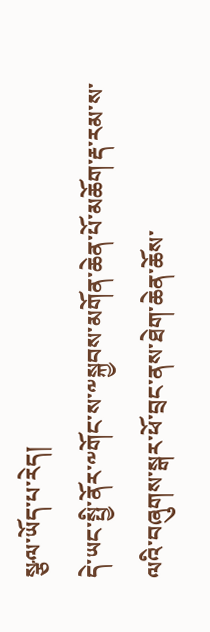སྩལ་ཡོད་པ་རེད།
དེ་ཡང་སྤྱི་ནོར་༸གོང་ས་༸སྐྱབས་མགོན་ཆེན་པོ་མཆོག་རྡ་རམ་ས་ལའི་བཞུགས་སྒར་ཕོ་བྲང་ནས་ཐེག་ཆེན་ཆོས་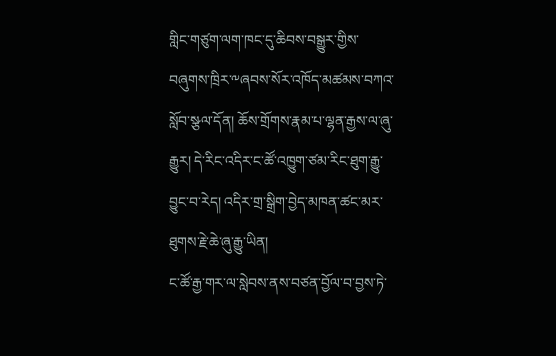གླིང་གཙུག་ལག་ཁང་དུ་ཆིབས་བསྒྱུར་གྱིས་བཞུགས་ཁྲིར་༸ཞབས་སོར་འཁོད་མཚམས་བཀའ་སློབ་སྩལ་དོན། ཆོས་གྲོགས་རྣམ་པ་ལྷན་རྒྱས་ལ་ཞུ་རྒྱུར། དེ་རིང་འདིར་ང་ཚོ་འཁྱུག་ཙམ་རིང་ཐུག་རྒྱུ་བྱུང་བ་རེད། འདིར་གྲ་སྒྲིག་བྱེད་མཁན་ཚང་མར་ཐུགས་རྗེ་ཆེ་ཞུ་རྒྱུ་ཡིན།
ང་ཚོ་རྒྱ་གར་ལ་སླེབས་ནས་བཙན་བྱོལ་བ་བྱས་ཏེ་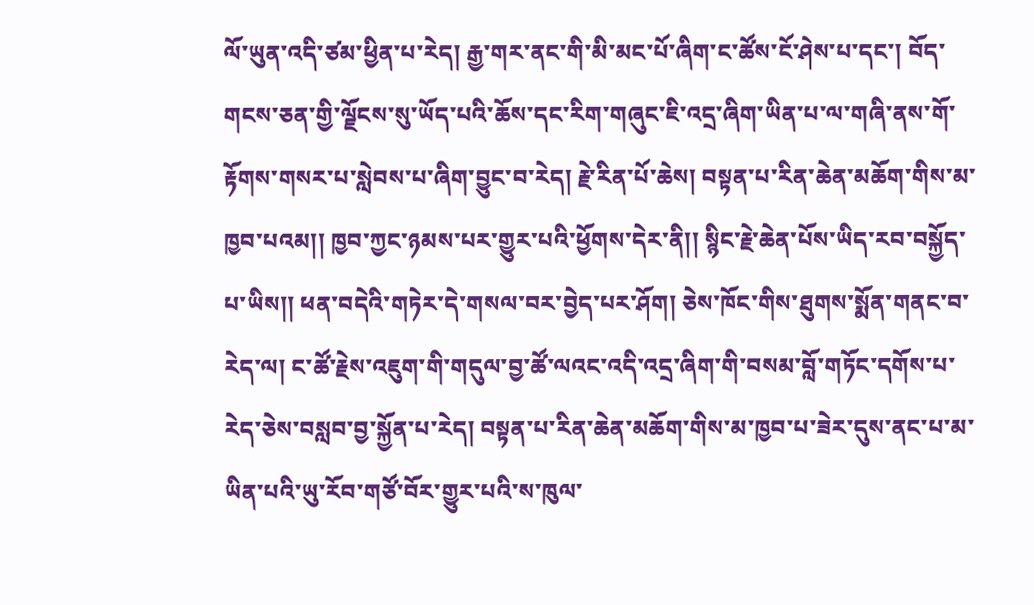ལོ་ཡུན་འདི་ཙམ་ཕྱིན་པ་རེད། རྒྱ་གར་ནང་གི་མི་མང་པོ་ཞིག་ང་ཚོས་ངོ་ཤེས་པ་དང་། བོད་གངས་ཅན་གྱི་ལྗོངས་སུ་ཡོད་པའི་ཆོས་དང་རིག་གཞུང་ཇི་འདྲ་ཞིག་ཡིན་པ་ལ་གཞི་ནས་གོ་རྟོགས་གསར་པ་སླེབས་པ་ཞིག་བྱུང་བ་རེད། རྗེ་རིན་པོ་ཆེས། བསྟན་པ་རིན་ཆེན་མཆོག་གིས་མ་ཁྱབ་པའམ།། ཁྱབ་ཀྱང་ཉམས་པར་གྱུར་པའི་ཕྱོགས་དེར་ནི།། སྙིང་རྗེ་ཆེན་པོས་ཡིད་རབ་བསྐྱོད་པ་ཡིས།། ཕན་བདེའི་གཏེར་དེ་གསལ་བར་བྱེད་པར་ཤོག། ཅེས་ཁོང་གིས་ཐུགས་སྨོན་གནང་བ་རེད་ལ། ང་ཚོ་རྗེས་འཇུག་གི་གདུལ་བྱ་ཚོ་ལའང་འདི་འདྲ་ཞིག་གི་བསམ་བློ་གཏོང་དགོས་པ་རེད་ཅེས་བསླབ་བྱ་སྐྱོན་པ་རེད། བསྟན་པ་རིན་ཆེན་མཆོག་གིས་མ་ཁྱབ་པ་ཟེར་དུས་ནང་པ་མ་ཡིན་པའི་ཡུ་རོབ་གཙོ་བོར་གྱུར་པའི་ས་ཁུལ་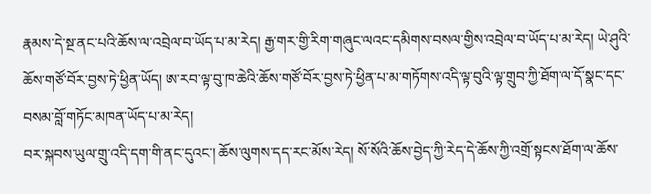རྣམས་དེ་སྔ་ནང་པའི་ཆོས་ལ་འབྲེལ་བ་ཡོད་པ་མ་རེད། རྒྱ་གར་གྱི་རིག་གཞུང་ལའང་དམིགས་བསལ་གྱིས་འབྲེལ་བ་ཡོད་པ་མ་རེད། ཡེ་ཤུའི་ཆོས་གཙོ་བོར་བྱས་ཏེ་ཕྱིན་ཡོད། ཨ་རབ་ལྟ་བུ་ཁ་ཆེའི་ཆོས་གཙོ་བོར་བྱས་ཏེ་ཕྱིན་པ་མ་གཏོགས་འདི་ལྟ་བུའི་ལྟ་གྲུབ་ཀྱི་ཐོག་ལ་དོ་སྣང་དང་བསམ་བློ་གཏོང་མཁན་ཡོད་པ་མ་རེད།
བར་སྐབས་ཡུལ་གྲུ་འདི་དག་གི་ནང་དུའང་། ཆོས་ལུགས་དད་རང་མོས་རེད། སོ་སོའི་ཆོས་བྱེད་ཀྱི་རེད་དེ་ཆོས་ཀྱི་འགྲོ་སྟངས་ཐོག་ལ་ཆོས་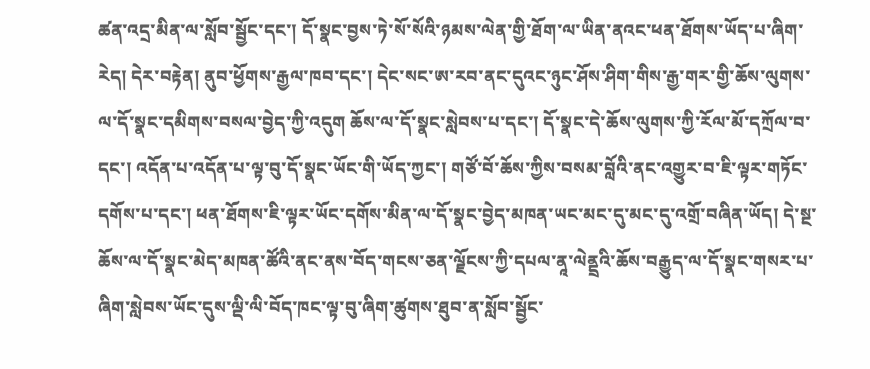ཚན་འདྲ་མིན་ལ་སློབ་སྦྱོང་དང་། དོ་སྣང་བྱས་ཏེ་སོ་སོའི་ཉམས་ལེན་གྱི་ཐོག་ལ་ཡིན་ནའང་ཕན་ཐོགས་ཡོད་པ་ཞིག་རེད། དེར་བརྟེན། ནུབ་ཕྱོགས་རྒྱལ་ཁབ་དང་། དེང་སང་ཨ་རབ་ནང་དུའང་ཉུང་ཤོས་ཤིག་གིས་རྒྱ་གར་གྱི་ཆོས་ལུགས་ལ་དོ་སྣང་དམིགས་བསལ་བྱེད་ཀྱི་འདུག ཆོས་ལ་དོ་སྣང་སླེབས་པ་དང་། དོ་སྣང་དེ་ཆོས་ལུགས་ཀྱི་རོལ་མོ་དཀྲོལ་བ་དང་། འདོན་པ་འདོན་པ་ལྟ་བུ་དོ་སྣང་ཡོང་གི་ཡོད་ཀྱང་། གཙོ་བོ་ཆོས་ཀྱིས་བསམ་བློའི་ནང་འགྱུར་བ་ཇི་ལྟར་གཏོང་དགོས་པ་དང་། ཕན་ཐོགས་ཇི་ལྟར་ཡོང་དགོས་མིན་ལ་དོ་སྣང་བྱེད་མཁན་ཡང་མང་དུ་མང་དུ་འགྲོ་བཞིན་ཡོད། དེ་སྔ་ཆོས་ལ་དོ་སྣང་མེད་མཁན་ཚོའི་ནང་ནས་བོད་གངས་ཅན་ལྗོངས་ཀྱི་དཔལ་ནཱ་ལེནྡྲའི་ཆོས་བརྒྱུད་ལ་དོ་སྣང་གསར་པ་ཞིག་སླེབས་ཡོང་དུས་ལྡི་ལི་བོད་ཁང་ལྟ་བུ་ཞིག་ཚུགས་ཐུབ་ན་སློབ་སྦྱོང་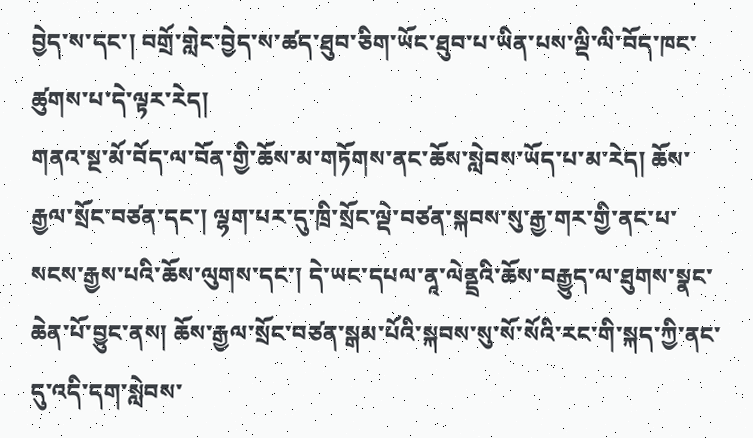བྱེད་ས་དང་། བགྲོ་གླེང་བྱེད་ས་ཚད་ཐུབ་ཅིག་ཡོང་ཐུབ་པ་ཡིན་པས་ལྡི་ལི་བོད་ཁང་ཚུགས་པ་དེ་ལྟར་རེད།
གནའ་སྔ་མོ་བོད་ལ་བོན་གྱི་ཆོས་མ་གཏོགས་ནང་ཆོས་སླེབས་ཡོད་པ་མ་རེད། ཆོས་རྒྱལ་སྲོང་བཙན་དང་། ལྷག་པར་དུ་ཁྲི་སྲོང་ལྡེ་བཙན་སྐབས་སུ་རྒྱ་གར་གྱི་ནང་པ་སངས་རྒྱས་པའི་ཆོས་ལུགས་དང་། དེ་ཡང་དཔལ་ནཱ་ལེནྡྲའི་ཆོས་བརྒྱུད་ལ་ཐུགས་སྣང་ཆེན་པོ་བྱུང་ནས། ཆོས་རྒྱལ་སྲོང་བཙན་སྒམ་པོའི་སྐབས་སུ་སོ་སོའི་རང་གི་སྐད་ཀྱི་ནང་དུ་འདི་དག་སླེབས་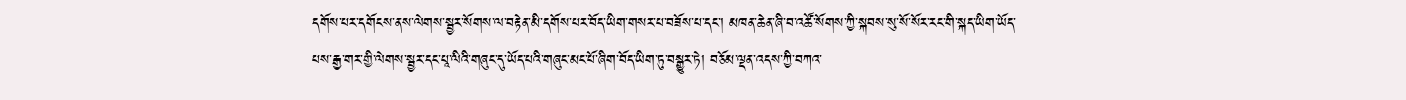དགོས་པར་དགོངས་ནས་ལེགས་སྦྱར་སོགས་ལ་བརྟེན་མི་དགོས་པར་བོད་ཡིག་གསར་པ་བཟོས་པ་དང་། མཁན་ཆེན་ཞི་བ་འཚོ་སོགས་ཀྱི་སྐབས་སུ་སོ་སོར་རང་གི་སྐད་ཡིག་ཡོད་པས་རྒྱ་གར་གྱི་ལེགས་སྦྱར་དང་པཱ་ལིའི་གཞུང་དུ་ཡོད་པའི་གཞུང་མང་པོ་ཞིག་བོད་ཡིག་ཏུ་བསྒྱུར་ཏེ། བཅོམ་ལྡན་འདས་ཀྱི་བཀའ་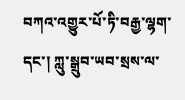བཀའ་འགྱུར་པོ་ཏི་བརྒྱ་ལྷག་དང་། ཀླུ་སྒྲུབ་ཡབ་སྲས་ལ་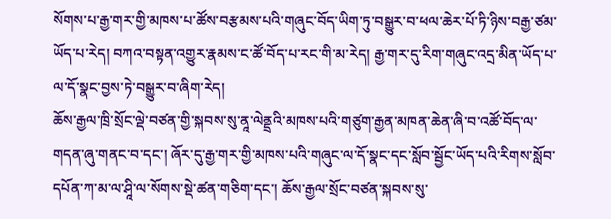སོགས་པ་རྒྱ་གར་གྱི་མཁས་པ་ཚོས་བརྩམས་པའི་གཞུང་བོད་ཡིག་ཏུ་བསྒྱུར་བ་ཕལ་ཆེར་པོ་ཏི་ཉིས་བརྒྱ་ཙམ་ཡོད་པ་རེད། བཀའ་བསྟན་འགྱུར་རྣམས་ང་ཚོ་བོད་པ་རང་གི་མ་རེད། རྒྱ་གར་དུ་རིག་གཞུང་འདྲ་མིན་ཡོད་པ་ལ་དོ་སྣང་བྱས་ཏེ་བསྒྱུར་བ་ཞིག་རེད།
ཆོས་རྒྱལ་ཁྲི་སྲོང་ལྡེ་བཙན་གྱི་སྐབས་སུ་ནཱ་ལེནྡྲའི་མཁས་པའི་གཙུག་རྒྱན་མཁན་ཆེན་ཞི་བ་འཚོ་བོད་ལ་གདན་ཞུ་གནང་བ་དང་། ཞོར་དུ་རྒྱ་གར་གྱི་མཁས་པའི་གཞུང་ལ་དོ་སྣང་དང་སློབ་སྦྱོང་ཡོད་པའི་རིགས་སློབ་དཔོན་ཀ་མ་ལ་ཤཱི་ལ་སོགས་སྡེ་ཚན་གཅིག་དང་། ཆོས་རྒྱལ་སྲོང་བཙན་སྐབས་སུ་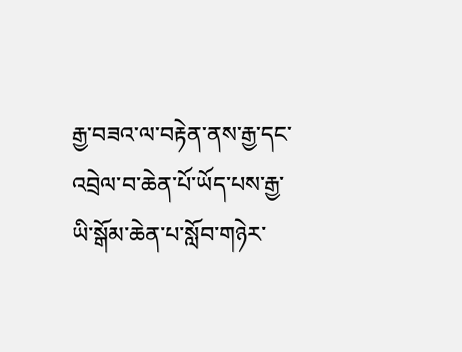རྒྱ་བཟའ་ལ་བརྟེན་ནས་རྒྱ་དང་འབྲེལ་བ་ཆེན་པོ་ཡོད་པས་རྒྱ་ཡི་སྒོམ་ཆེན་པ་སློབ་གཉེར་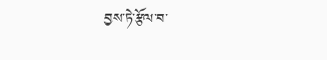བྱས་ཏེ་རྩོལ་བ་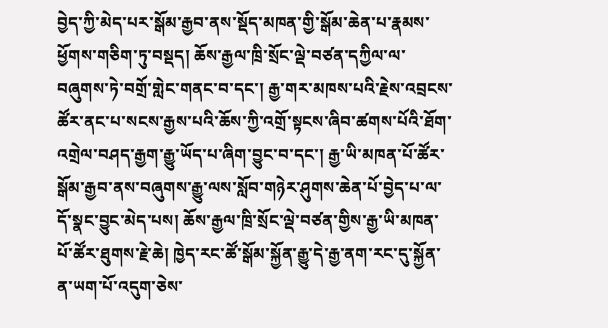བྱེད་ཀྱི་མེད་པར་སྒོམ་རྒྱབ་ནས་སྡོད་མཁན་གྱི་སྒོམ་ཆེན་པ་རྣམས་ཕྱོགས་གཅིག་ཏུ་བསྡད། ཆོས་རྒྱལ་ཁྲི་སྲོང་ལྡེ་བཙན་དཀྱིལ་ལ་བཞུགས་ཏེ་བགྲོ་གླེང་གནང་བ་དང་། རྒྱ་གར་མཁས་པའི་རྗེས་འབྲངས་ཚོར་ནང་པ་སངས་རྒྱས་པའི་ཆོས་ཀྱི་འགྲོ་སྟངས་ཞིབ་ཚགས་པོའི་ཐོག་འགྲེལ་བཤད་རྒྱག་རྒྱུ་ཡོད་པ་ཞིག་བྱུང་བ་དང་། རྒྱ་ཡི་མཁན་པོ་ཚོར་སྒོམ་རྒྱབ་ནས་བཞུགས་རྒྱུ་ལས་སློབ་གཉེར་ཤུགས་ཆེན་པོ་བྱེད་པ་ལ་དོ་སྣང་བྱུང་མེད་པས། ཆོས་རྒྱལ་ཁྲི་སྲོང་ལྡེ་བཙན་གྱིས་རྒྱ་ཡི་མཁན་པོ་ཚོར་ཐུགས་རྗེ་ཆེ། ཁྱེད་རང་ཚོ་སྒོམ་སྐྱོན་རྒྱུ་དེ་རྒྱ་ནག་རང་དུ་སྐྱོན་ན་ཡག་པོ་འདུག་ཅེས་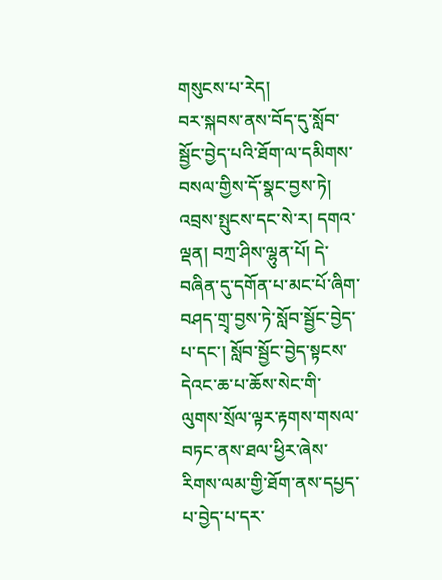གསུངས་པ་རེད།
བར་སྐབས་ནས་བོད་དུ་སློབ་སྦྱོང་བྱེད་པའི་ཐོག་ལ་དམིགས་བསལ་གྱིས་དོ་སྣང་བྱས་ཏེ། འབྲས་སྤུངས་དང་སེ་ར། དགའ་ལྡན། བཀྲ་ཤིས་ལྷུན་པོ། དེ་བཞིན་དུ་དགོན་པ་མང་པོ་ཞིག་བཤད་གྲྭ་བྱས་ཏེ་སློབ་སྦྱོང་བྱེད་པ་དང་། སློབ་སྦྱོང་བྱེད་སྟངས་དེའང་ཆ་པ་ཆོས་སེང་གི་ལུགས་སྲོལ་ལྟར་རྟགས་གསལ་བཏང་ནས་ཐལ་ཕྱིར་ཞེས་རིགས་ལམ་གྱི་ཐོག་ནས་དཔྱད་པ་བྱེད་པ་དར་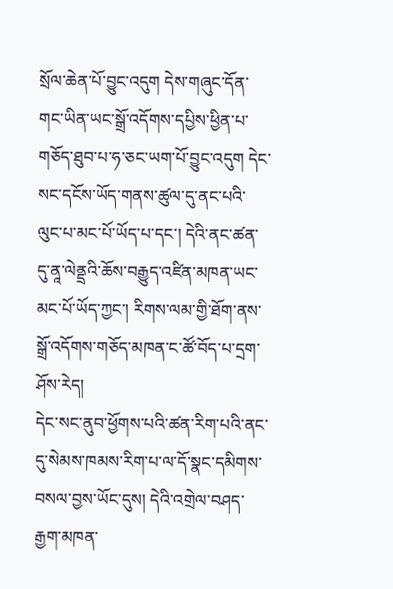སྲོལ་ཆེན་པོ་བྱུང་འདུག དེས་གཞུང་དོན་གང་ཡིན་ཡང་སྒྲོ་འདོགས་དཔྱིས་ཕྱིན་པ་གཅོད་ཐུབ་པ་ཧ་ཅང་ཡག་པོ་བྱུང་འདུག དེང་སང་དངོས་ཡོད་གནས་ཚུལ་དུ་ནང་པའི་ལུང་པ་མང་པོ་ཡོད་པ་དང་། དེའི་ནང་ཚན་དུ་ནཱ་ལེནྡྲའི་ཆོས་བརྒྱུད་འཛིན་མཁན་ཡང་མང་པོ་ཡོད་ཀྱང་། རིགས་ལམ་གྱི་ཐོག་ནས་སྒྲོ་འདོགས་གཅོད་མཁན་ང་ཚོ་བོད་པ་དྲག་ཤོས་རེད།
དེང་སང་ནུབ་ཕྱོགས་པའི་ཚན་རིག་པའི་ནང་དུ་སེམས་ཁམས་རིག་པ་ལ་དོ་སྣང་དམིགས་བསལ་བྱས་ཡོང་དུས། དེའི་འགྲེལ་བཤད་རྒྱག་མཁན་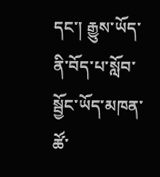དང་། རྒྱུས་ཡོད་ནི་བོད་པ་སློབ་སྦྱོང་ཡོད་མཁན་ཚོ་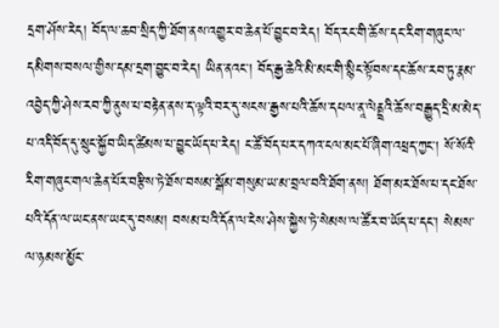དྲག་ཤོས་རེད། བོད་ལ་ཆབ་སྲིད་ཀྱི་ཐོག་ནས་འགྱུར་བ་ཆེན་པོ་བྱུང་བ་རེད། བོད་རང་གི་ཆོས་དང་རིག་གཞུང་ལ་དམིགས་བསལ་གྱིས་དམ་དྲག་བྱུང་བ་རེད། ཡིན་ནའང་། བོད་རྒྱ་ཆེའི་མི་མང་གི་སྙིང་སྟོབས་དང་ཆོས་རབ་ཏུ་རྣམ་འབྱེད་ཀྱི་ཤེས་རབ་ཀྱི་ནུས་པ་བརྟེན་ནས་ད་ལྟའི་བར་དུ་སངས་རྒྱས་པའི་ཆོས་དཔལ་ནཱ་ལེནྡྲའི་ཆོས་བརྒྱུད་དྲི་མ་མེད་པ་འདི་བོད་དུ་སྲུང་སྐྱོབ་ཡིད་ཚིམས་པ་བྱུང་ཡོད་པ་རེད། ང་ཚོ་བོད་པར་དཀའ་ངལ་མང་པོ་ཞིག་འཕྲད་ཀྱང་། སོ་སོའི་རིག་གཞུང་གལ་ཆེན་པོར་བརྩིས་ཏེ་ཐོས་བསམ་སྒོམ་གསུམ་ཡ་མ་བྲལ་བའི་ཐོག་ནས། ཐོག་མར་ཐོས་པ་དང་ཐོས་པའི་དོན་ལ་ཡང་ནས་ཡང་དུ་བསམ། བསམ་པའི་དོན་ལ་ངེས་ཤེས་སྐྱེས་ཏེ་སེམས་ལ་ཚོར་བ་ཡོད་པ་དང་། སེམས་ལ་ཉམས་མྱོང་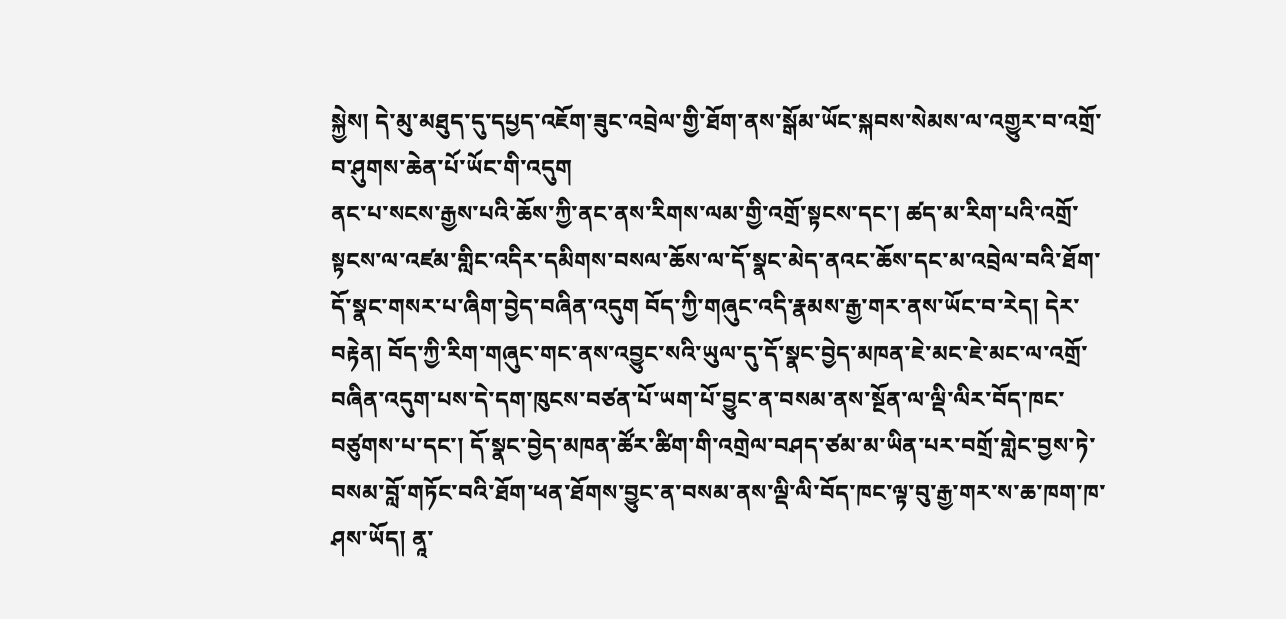སྐྱེས། དེ་མུ་མཐུད་དུ་དཔྱད་འཇོག་ཟུང་འབྲེལ་གྱི་ཐོག་ནས་སྒོམ་ཡོང་སྐབས་སེམས་ལ་འགྱུར་བ་འགྲོ་བ་ཤུགས་ཆེན་པོ་ཡོང་གི་འདུག
ནང་པ་སངས་རྒྱས་པའི་ཆོས་ཀྱི་ནང་ནས་རིགས་ལམ་གྱི་འགྲོ་སྟངས་དང་། ཚད་མ་རིག་པའི་འགྲོ་སྟངས་ལ་འཛམ་གླིང་འདིར་དམིགས་བསལ་ཆོས་ལ་དོ་སྣང་མེད་ནའང་ཆོས་དང་མ་འབྲེལ་བའི་ཐོག་དོ་སྣང་གསར་པ་ཞིག་བྱེད་བཞིན་འདུག བོད་ཀྱི་གཞུང་འདི་རྣམས་རྒྱ་གར་ནས་ཡོང་བ་རེད། དེར་བརྟེན། བོད་ཀྱི་རིག་གཞུང་གང་ནས་འབྱུང་སའི་ཡུལ་དུ་དོ་སྣང་བྱེད་མཁན་ཇེ་མང་ཇེ་མང་ལ་འགྲོ་བཞིན་འདུག་པས་དེ་དག་ཁུངས་བཙན་པོ་ཡག་པོ་བྱུང་ན་བསམ་ནས་སྔོན་ལ་ལྡི་ལིར་བོད་ཁང་བཙུགས་པ་དང་། དོ་སྣང་བྱེད་མཁན་ཚོར་ཚིག་གི་འགྲེལ་བཤད་ཙམ་མ་ཡིན་པར་བགྲོ་གླེང་བྱས་ཏེ་བསམ་བློ་གཏོང་བའི་ཐོག་ཕན་ཐོགས་བྱུང་ན་བསམ་ནས་ལྡི་ལི་བོད་ཁང་ལྟ་བུ་རྒྱ་གར་ས་ཆ་ཁག་ཁ་ཤས་ཡོད། ནཱ་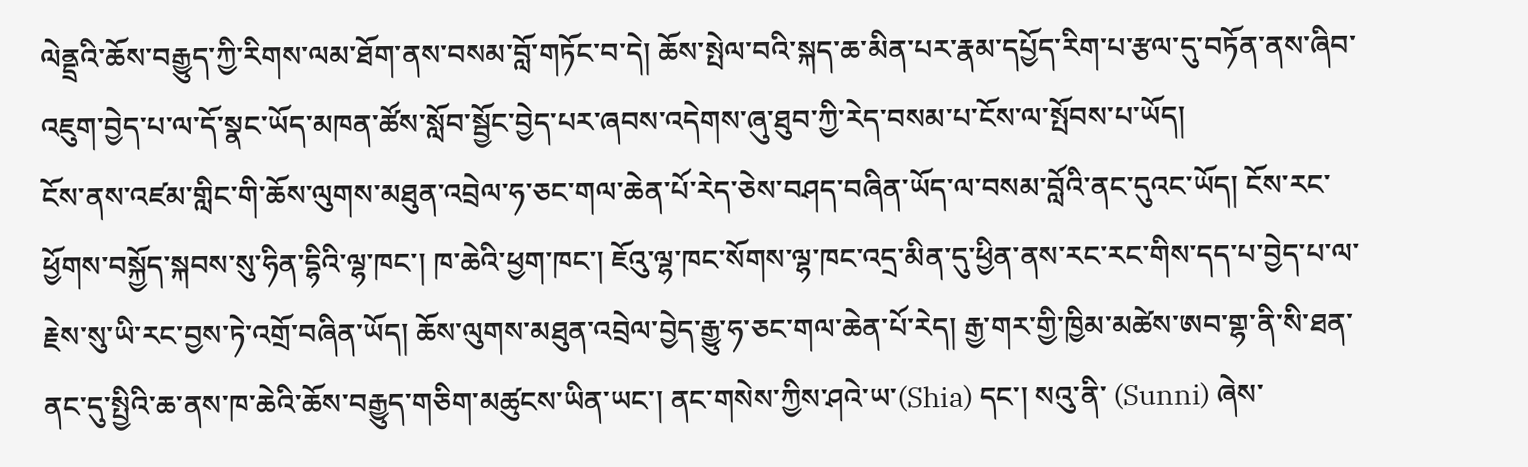ལེནྡྲའི་ཆོས་བརྒྱུད་ཀྱི་རིགས་ལམ་ཐོག་ནས་བསམ་བློ་གཏོང་བ་དེ། ཆོས་སྤེལ་བའི་སྐད་ཆ་མིན་པར་རྣམ་དཔྱོད་རིག་པ་རྩལ་དུ་བཏོན་ནས་ཞིབ་འཇུག་བྱེད་པ་ལ་དོ་སྣང་ཡོད་མཁན་ཚོས་སློབ་སྦྱོང་བྱེད་པར་ཞབས་འདེགས་ཞུ་ཐུབ་ཀྱི་རེད་བསམ་པ་ངོས་ལ་སྤོབས་པ་ཡོད།
ངོས་ནས་འཛམ་གླིང་གི་ཆོས་ལུགས་མཐུན་འབྲེལ་ཧ་ཅང་གལ་ཆེན་པོ་རེད་ཅེས་བཤད་བཞིན་ཡོད་ལ་བསམ་བློའི་ནང་དུའང་ཡོད། ངོས་རང་ཕྱོགས་བསྐྱོད་སྐབས་སུ་ཧིན་དྷིའི་ལྷ་ཁང་། ཁ་ཆེའི་ཕྱག་ཁང་། ཇོའུ་ལྷ་ཁང་སོགས་ལྷ་ཁང་འདྲ་མིན་དུ་ཕྱིན་ནས་རང་རང་གིས་དད་པ་བྱེད་པ་ལ་རྗེས་སུ་ཡི་རང་བྱས་ཏེ་འགྲོ་བཞིན་ཡོད། ཆོས་ལུགས་མཐུན་འབྲེལ་བྱེད་རྒྱུ་ཧ་ཅང་གལ་ཆེན་པོ་རེད། རྒྱ་གར་གྱི་ཁྱིམ་མཚེས་ཨབ་གྷ་ནི་སི་ཐན་ནང་དུ་སྤྱིའི་ཆ་ནས་ཁ་ཆེའི་ཆོས་བརྒྱུད་གཅིག་མཚུངས་ཡིན་ཡང་། ནང་གསེས་ཀྱིས་ཤའེ་ཡ་(Shia) དང་། སའུ་ནི་ (Sunni) ཞེས་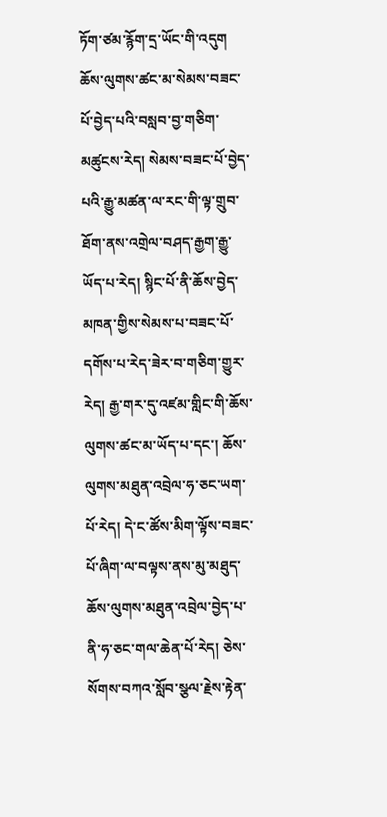ཏོག་ཙམ་རྙོག་དྲ་ཡོང་གི་འདུག ཆོས་ལུགས་ཚང་མ་སེམས་བཟང་པོ་བྱེད་པའི་བསླབ་བྱ་གཅིག་མཚུངས་རེད། སེམས་བཟང་པོ་བྱེད་པའི་རྒྱུ་མཚན་ལ་རང་གི་ལྟ་གྲུབ་ཐོག་ནས་འགྲེལ་བཤད་རྒྱག་རྒྱུ་ཡོད་པ་རེད། སྙིང་པོ་ནི་ཆོས་བྱེད་མཁན་གྱིས་སེམས་པ་བཟང་པོ་དགོས་པ་རེད་ཟེར་བ་གཅིག་གྱུར་རེད། རྒྱ་གར་དུ་འཛམ་གླིང་གི་ཆོས་ལུགས་ཚང་མ་ཡོད་པ་དང་། ཆོས་ལུགས་མཐུན་འབྲེལ་ཧ་ཅང་ཡག་པོ་རེད། དེ་ང་ཚོས་མིག་ལྟོས་བཟང་པོ་ཞིག་ལ་བལྟས་ནས་མུ་མཐུད་ཆོས་ལུགས་མཐུན་འབྲེལ་བྱེད་པ་ནི་ཧ་ཅང་གལ་ཆེན་པོ་རེད། ཅེས་སོགས་བཀའ་སློབ་སྩལ་རྗེས་རྟེན་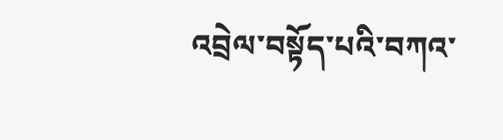འབྲེལ་བསྟོད་པའི་བཀའ་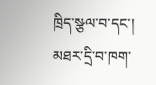ཁྲིད་སྩལ་བ་དང་། མཐར་དྲི་བ་ཁག་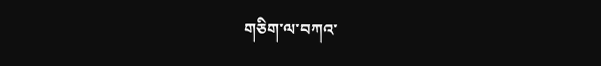གཅིག་ལ་བཀའ་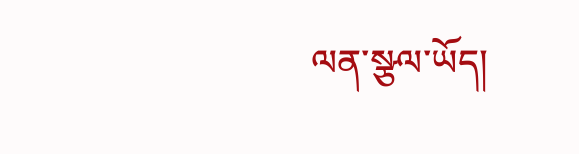ལན་སྩལ་ཡོད།